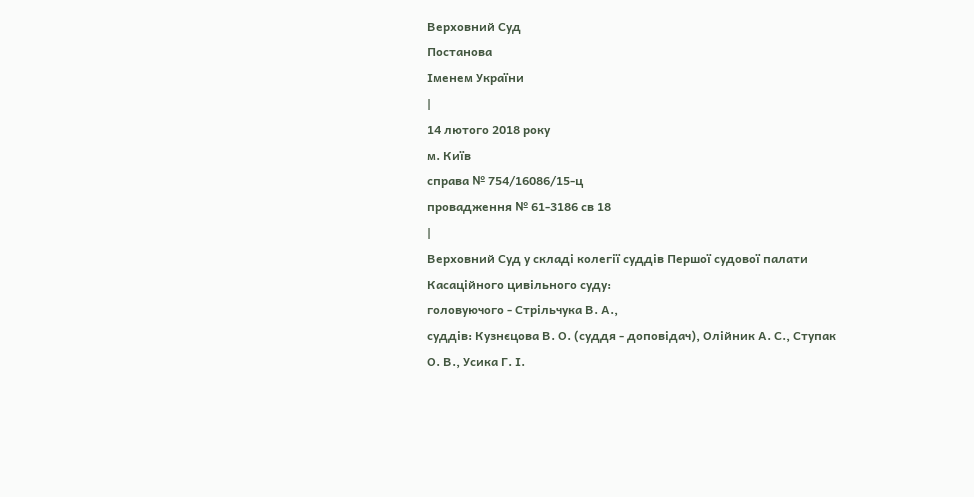Верховний Суд
Постанова
Іменем України
|
14 лютого 2018 року
м. Київ
справа № 754/16086/15-ц
провадження № 61-3186 св 18
|
Верховний Суд у складі колегії суддів Першої судової палати Касаційного цивільного суду:
головуючого - Стрільчука В. А.,
суддів: Кузнєцова В. О. (суддя - доповідач), Олійник А. С., Ступак О. В., Усика Г. І.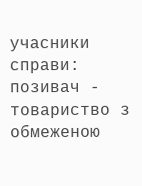учасники справи:
позивач - товариство з обмеженою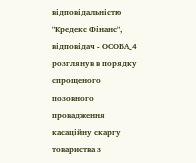відповідальністю "Кредекс Фінанс",
відповідач - ОСОБА_4
розглянув в порядку спрощеного позовного провадження касаційну скаргу товариства з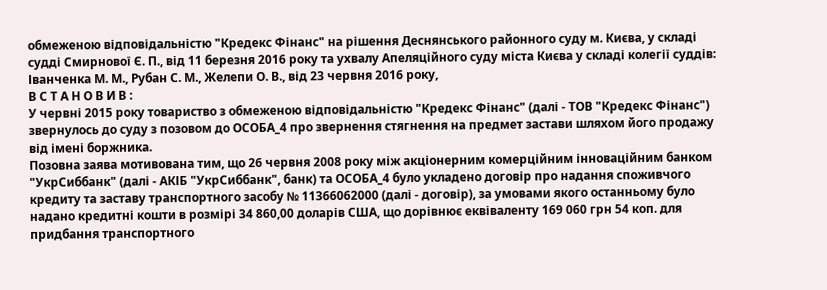обмеженою відповідальністю "Кредекс Фінанс" на рішення Деснянського районного суду м. Києва, у складі судді Смирнової Є. П., від 11 березня 2016 року та ухвалу Апеляційного суду міста Києва у складі колегії суддів: Іванченка М. М., Рубан С. М., Желепи О. В., від 23 червня 2016 року,
В С Т А Н О В И В :
У червні 2015 року товариство з обмеженою відповідальністю "Кредекс Фінанс" (далі - ТОВ "Кредекс Фінанс") звернулось до суду з позовом до ОСОБА_4 про звернення стягнення на предмет застави шляхом його продажу від імені боржника.
Позовна заява мотивована тим, що 26 червня 2008 року між акціонерним комерційним інноваційним банком "УкрСиббанк" (далі - АКІБ "УкрСиббанк", банк) та ОСОБА_4 було укладено договір про надання споживчого кредиту та заставу транспортного засобу № 11366062000 (далі - договір), за умовами якого останньому було надано кредитні кошти в розмірі 34 860,00 доларів США, що дорівнює еквіваленту 169 060 грн 54 коп. для придбання транспортного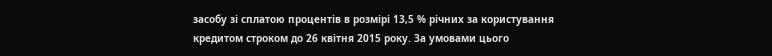засобу зі сплатою процентів в розмірі 13,5 % річних за користування кредитом строком до 26 квітня 2015 року. За умовами цього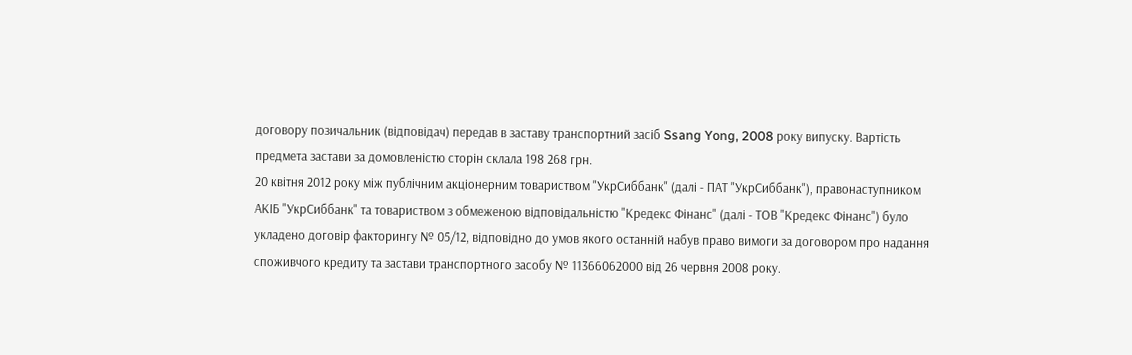договору позичальник (відповідач) передав в заставу транспортний засіб Ssang Yong, 2008 року випуску. Вартість предмета застави за домовленістю сторін склала 198 268 грн.
20 квітня 2012 року між публічним акціонерним товариством "УкрСиббанк" (далі - ПАТ "УкрСиббанк"), правонаступником АКІБ "УкрСиббанк" та товариством з обмеженою відповідальністю "Кредекс Фінанс" (далі - ТОВ "Кредекс Фінанс") було укладено договір факторингу № 05/12, відповідно до умов якого останній набув право вимоги за договором про надання споживчого кредиту та застави транспортного засобу № 11366062000 від 26 червня 2008 року.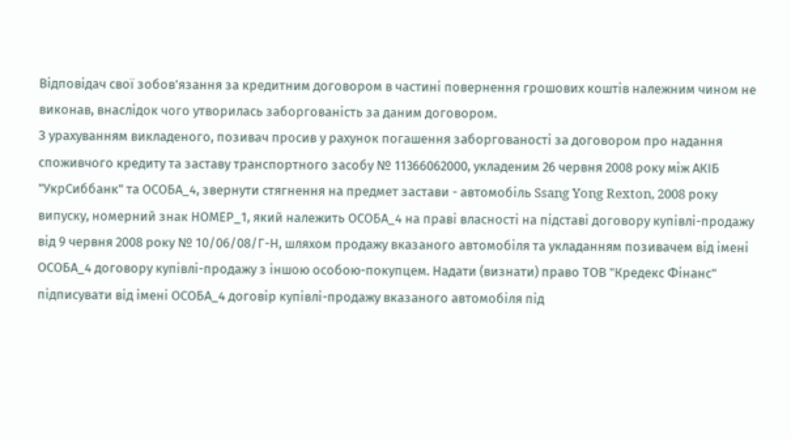Відповідач свої зобов'язання за кредитним договором в частині повернення грошових коштів належним чином не виконав, внаслідок чого утворилась заборгованість за даним договором.
З урахуванням викладеного, позивач просив у рахунок погашення заборгованості за договором про надання споживчого кредиту та заставу транспортного засобу № 11366062000, укладеним 26 червня 2008 року між АКІБ "УкрСиббанк" та ОСОБА_4, звернути стягнення на предмет застави - автомобіль Ssang Yong Rexton, 2008 року випуску, номерний знак НОМЕР_1, який належить ОСОБА_4 на праві власності на підставі договору купівлі-продажу від 9 червня 2008 року № 10/06/08/Г-Н, шляхом продажу вказаного автомобіля та укладанням позивачем від імені ОСОБА_4 договору купівлі-продажу з іншою особою-покупцем. Надати (визнати) право ТОВ "Кредекс Фінанс" підписувати від імені ОСОБА_4 договір купівлі-продажу вказаного автомобіля під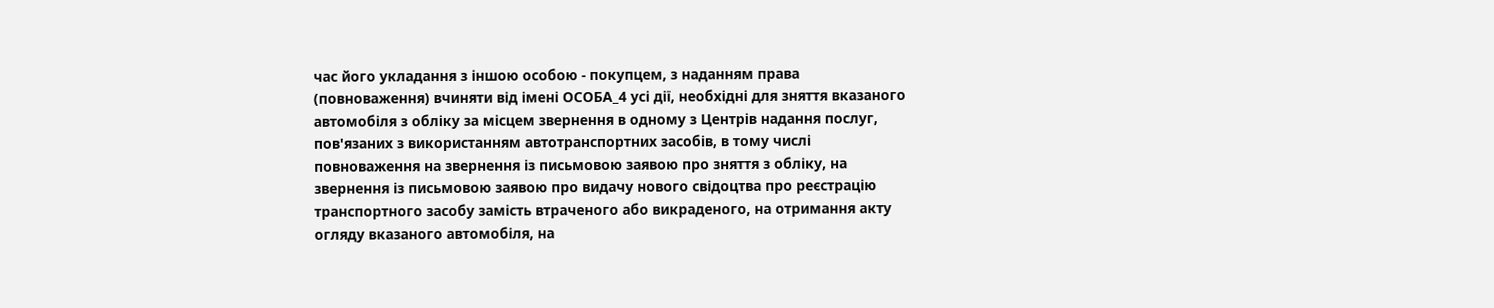час його укладання з іншою особою - покупцем, з наданням права (повноваження) вчиняти від імені ОСОБА_4 усі дії, необхідні для зняття вказаного автомобіля з обліку за місцем звернення в одному з Центрів надання послуг, пов'язаних з використанням автотранспортних засобів, в тому числі повноваження на звернення із письмовою заявою про зняття з обліку, на звернення із письмовою заявою про видачу нового свідоцтва про реєстрацію транспортного засобу замість втраченого або викраденого, на отримання акту огляду вказаного автомобіля, на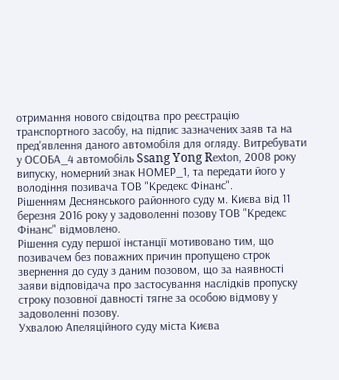отримання нового свідоцтва про реєстрацію транспортного засобу, на підпис зазначених заяв та на пред'явлення даного автомобіля для огляду. Витребувати у ОСОБА_4 автомобіль Ssang Yong Rехtоn, 2008 року випуску, номерний знак НОМЕР_1, та передати його у володіння позивача ТОВ "Кредекс Фінанс".
Рішенням Деснянського районного суду м. Києва від 11 березня 2016 року у задоволенні позову ТОВ "Кредекс Фінанс" відмовлено.
Рішення суду першої інстанції мотивовано тим, що позивачем без поважних причин пропущено строк звернення до суду з даним позовом, що за наявності заяви відповідача про застосування наслідків пропуску строку позовної давності тягне за особою відмову у задоволенні позову.
Ухвалою Апеляційного суду міста Києва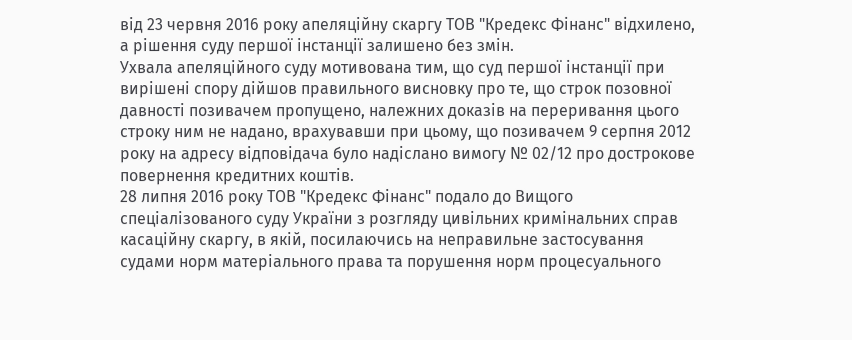від 23 червня 2016 року апеляційну скаргу ТОВ "Кредекс Фінанс" відхилено, а рішення суду першої інстанції залишено без змін.
Ухвала апеляційного суду мотивована тим, що суд першої інстанції при вирішені спору дійшов правильного висновку про те, що строк позовної давності позивачем пропущено, належних доказів на переривання цього строку ним не надано, врахувавши при цьому, що позивачем 9 серпня 2012 року на адресу відповідача було надіслано вимогу № 02/12 про дострокове повернення кредитних коштів.
28 липня 2016 року ТОВ "Кредекс Фінанс" подало до Вищого спеціалізованого суду України з розгляду цивільних кримінальних справ касаційну скаргу, в якій, посилаючись на неправильне застосування судами норм матеріального права та порушення норм процесуального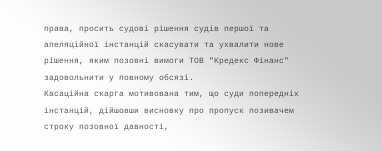права, просить судові рішення судів першої та апеляційної інстанцій скасувати та ухвалити нове рішення, яким позовні вимоги ТОВ "Кредекс Фінанс" задовольнити у повному обсязі.
Касаційна скарга мотивована тим, що суди попередніх інстанцій, дійшовши висновку про пропуск позивачем строку позовної давності,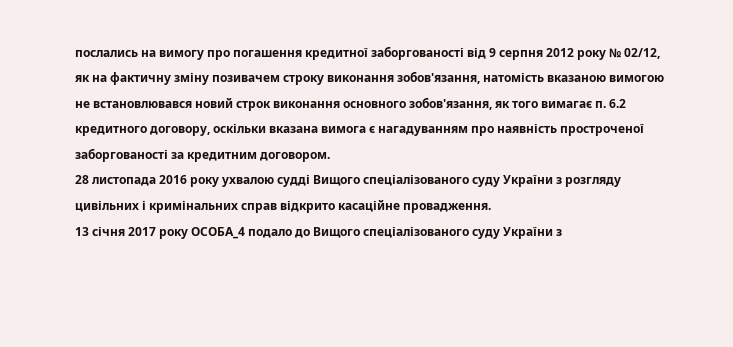послались на вимогу про погашення кредитної заборгованості від 9 серпня 2012 року № 02/12, як на фактичну зміну позивачем строку виконання зобов'язання, натомість вказаною вимогою не встановлювався новий строк виконання основного зобов'язання, як того вимагає п. 6.2 кредитного договору, оскільки вказана вимога є нагадуванням про наявність простроченої заборгованості за кредитним договором.
28 листопада 2016 року ухвалою судді Вищого спеціалізованого суду України з розгляду цивільних і кримінальних справ відкрито касаційне провадження.
13 січня 2017 року ОСОБА_4 подало до Вищого спеціалізованого суду України з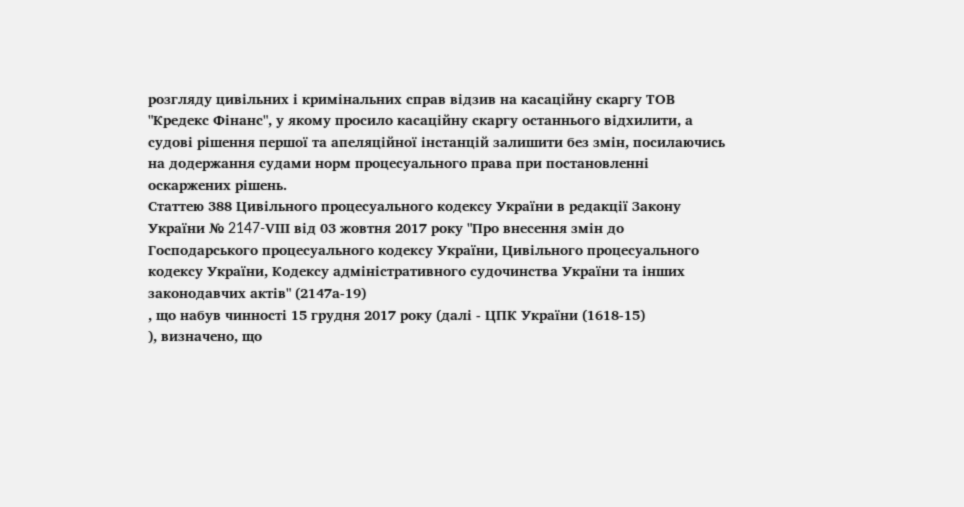розгляду цивільних і кримінальних справ відзив на касаційну скаргу ТОВ "Кредекс Фінанс", у якому просило касаційну скаргу останнього відхилити, а судові рішення першої та апеляційної інстанцій залишити без змін, посилаючись на додержання судами норм процесуального права при постановленні оскаржених рішень.
Статтею 388 Цивільного процесуального кодексу України в редакції Закону України № 2147-VІІІ від 03 жовтня 2017 року "Про внесення змін до Господарського процесуального кодексу України, Цивільного процесуального кодексу України, Кодексу адміністративного судочинства України та інших законодавчих актів" (2147а-19)
, що набув чинності 15 грудня 2017 року (далі - ЦПК України (1618-15)
), визначено, що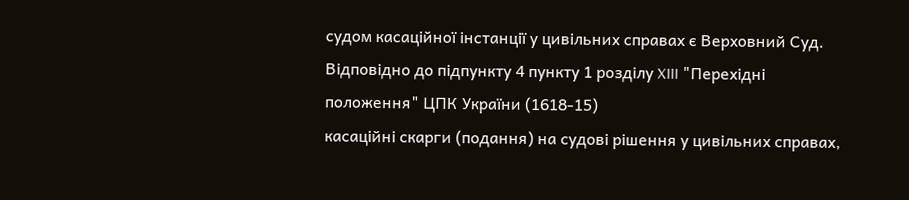судом касаційної інстанції у цивільних справах є Верховний Суд.
Відповідно до підпункту 4 пункту 1 розділу XIII "Перехідні положення" ЦПК України (1618-15)
касаційні скарги (подання) на судові рішення у цивільних справах,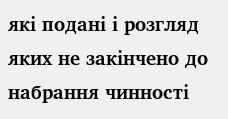які подані і розгляд яких не закінчено до набрання чинності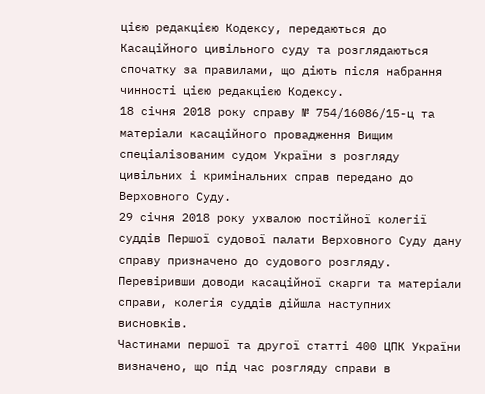цією редакцією Кодексу, передаються до Касаційного цивільного суду та розглядаються спочатку за правилами, що діють після набрання чинності цією редакцією Кодексу.
18 січня 2018 року справу № 754/16086/15-ц та матеріали касаційного провадження Вищим спеціалізованим судом України з розгляду цивільних і кримінальних справ передано до Верховного Суду.
29 січня 2018 року ухвалою постійної колегії суддів Першої судової палати Верховного Суду дану справу призначено до судового розгляду.
Перевіривши доводи касаційної скарги та матеріали справи, колегія суддів дійшла наступних висновків.
Частинами першої та другої статті 400 ЦПК України визначено, що під час розгляду справи в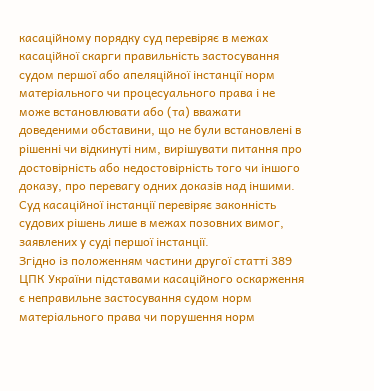касаційному порядку суд перевіряє в межах касаційної скарги правильність застосування судом першої або апеляційної інстанції норм матеріального чи процесуального права і не може встановлювати або (та) вважати доведеними обставини, що не були встановлені в рішенні чи відкинуті ним, вирішувати питання про достовірність або недостовірність того чи іншого доказу, про перевагу одних доказів над іншими.
Суд касаційної інстанції перевіряє законність судових рішень лише в межах позовних вимог, заявлених у суді першої інстанції.
Згідно із положенням частини другої статті 389 ЦПК України підставами касаційного оскарження є неправильне застосування судом норм матеріального права чи порушення норм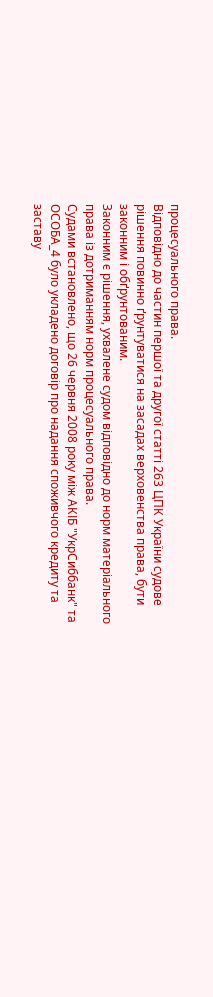процесуального права.
Відповідно до частин першої та другої статті 263 ЦПК України судове рішення повинно ґрунтуватися на засадах верховенства права, бути законним і обґрунтованим.
Законним є рішення, ухвалене судом відповідно до норм матеріального права із дотриманням норм процесуального права.
Судами встановлено, що 26 червня 2008 року між АКІБ "УкрСиббанк" та ОСОБА_4 було укладено договір про надання споживчого кредиту та заставу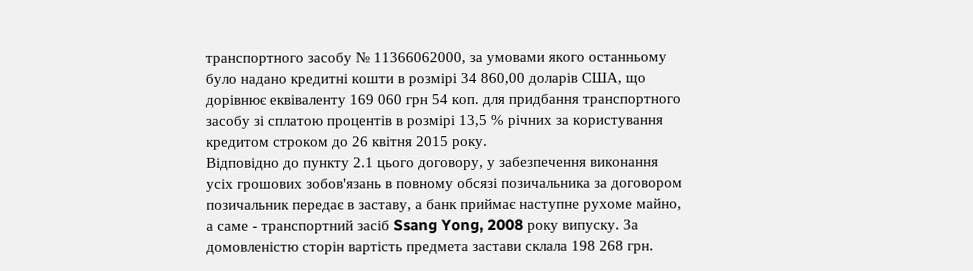транспортного засобу № 11366062000, за умовами якого останньому було надано кредитні кошти в розмірі 34 860,00 доларів США, що дорівнює еквіваленту 169 060 грн 54 коп. для придбання транспортного засобу зі сплатою процентів в розмірі 13,5 % річних за користування кредитом строком до 26 квітня 2015 року.
Відповідно до пункту 2.1 цього договору, у забезпечення виконання усіх грошових зобов'язань в повному обсязі позичальника за договором позичальник передає в заставу, а банк приймає наступне рухоме майно, а саме - транспортний засіб Ssang Yong, 2008 року випуску. За домовленістю сторін вартість предмета застави склала 198 268 грн.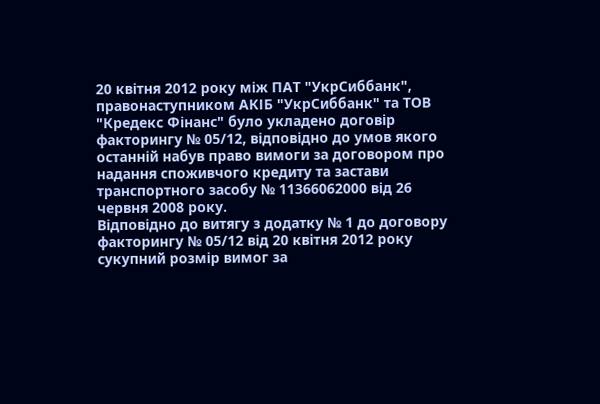20 квітня 2012 року між ПАТ "УкрСиббанк", правонаступником АКІБ "УкрСиббанк" та ТОВ "Кредекс Фінанс" було укладено договір факторингу № 05/12, відповідно до умов якого останній набув право вимоги за договором про надання споживчого кредиту та застави транспортного засобу № 11366062000 від 26 червня 2008 року.
Відповідно до витягу з додатку № 1 до договору факторингу № 05/12 від 20 квітня 2012 року сукупний розмір вимог за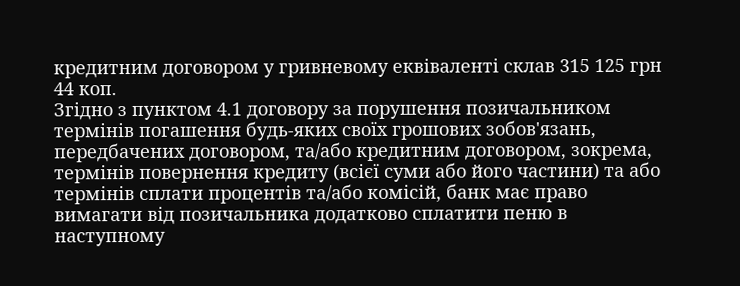кредитним договором у гривневому еквіваленті склав 315 125 грн 44 коп.
Згідно з пунктом 4.1 договору за порушення позичальником термінів погашення будь-яких своїх грошових зобов'язань, передбачених договором, та/або кредитним договором, зокрема, термінів повернення кредиту (всієї суми або його частини) та або термінів сплати процентів та/або комісій, банк має право вимагати від позичальника додатково сплатити пеню в наступному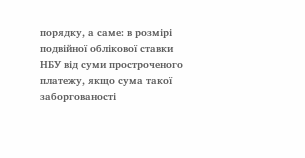порядку, а саме: в розмірі подвійної облікової ставки НБУ від суми простроченого платежу, якщо сума такої заборгованості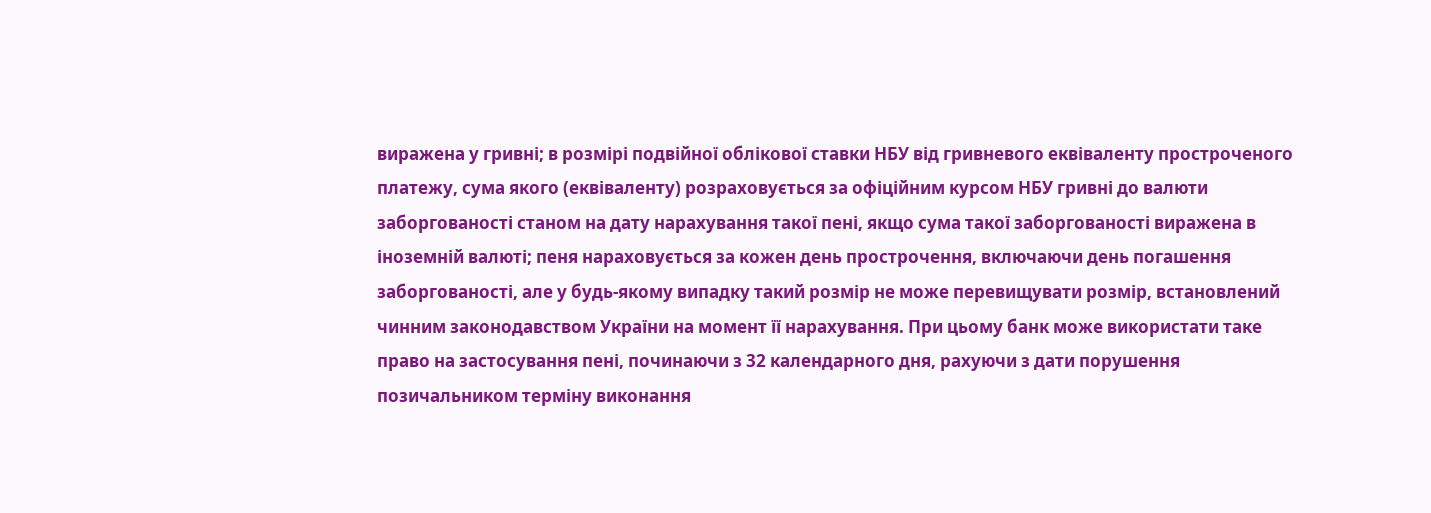виражена у гривні; в розмірі подвійної облікової ставки НБУ від гривневого еквіваленту простроченого платежу, сума якого (еквіваленту) розраховується за офіційним курсом НБУ гривні до валюти заборгованості станом на дату нарахування такої пені, якщо сума такої заборгованості виражена в іноземній валюті; пеня нараховується за кожен день прострочення, включаючи день погашення заборгованості, але у будь-якому випадку такий розмір не може перевищувати розмір, встановлений чинним законодавством України на момент її нарахування. При цьому банк може використати таке право на застосування пені, починаючи з 32 календарного дня, рахуючи з дати порушення позичальником терміну виконання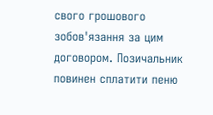свого грошового зобов'язання за цим договором. Позичальник повинен сплатити пеню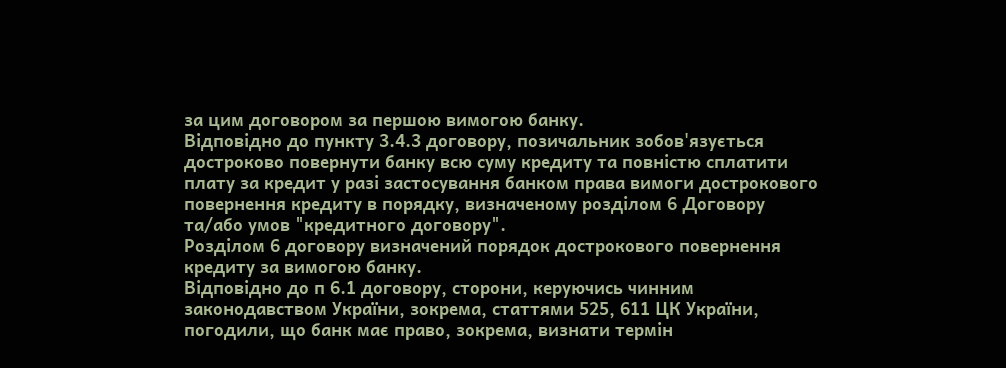за цим договором за першою вимогою банку.
Відповідно до пункту 3.4.3 договору, позичальник зобов'язується достроково повернути банку всю суму кредиту та повністю сплатити плату за кредит у разі застосування банком права вимоги дострокового повернення кредиту в порядку, визначеному розділом 6 Договору та/або умов "кредитного договору".
Розділом 6 договору визначений порядок дострокового повернення кредиту за вимогою банку.
Відповідно до п 6.1 договору, сторони, керуючись чинним законодавством України, зокрема, статтями 525, 611 ЦК України, погодили, що банк має право, зокрема, визнати термін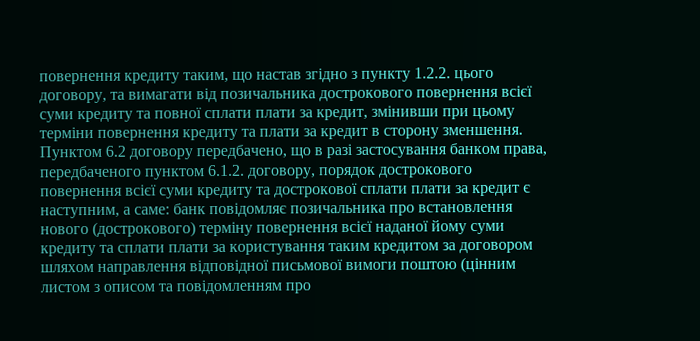повернення кредиту таким, що настав згідно з пункту 1.2.2. цього договору, та вимагати від позичальника дострокового повернення всієї суми кредиту та повної сплати плати за кредит, змінивши при цьому терміни повернення кредиту та плати за кредит в сторону зменшення.
Пунктом 6.2 договору передбачено, що в разі застосування банком права, передбаченого пунктом 6.1.2. договору, порядок дострокового повернення всієї суми кредиту та дострокової сплати плати за кредит є наступним, а саме: банк повідомляє позичальника про встановлення нового (дострокового) терміну повернення всієї наданої йому суми кредиту та сплати плати за користування таким кредитом за договором шляхом направлення відповідної письмової вимоги поштою (цінним листом з описом та повідомленням про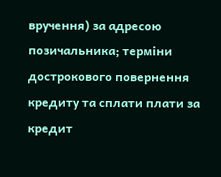вручення) за адресою позичальника; терміни дострокового повернення кредиту та сплати плати за кредит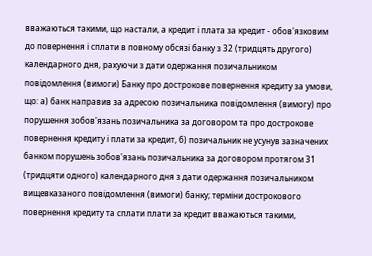вважаються такими, що настали, а кредит і плата за кредит - обов'язковим до повернення і сплати в повному обсязі банку з 32 (тридцять другого) календарного дня, рахуючи з дати одержання позичальником повідомлення (вимоги) Банку про дострокове повернення кредиту за умови, що: а) банк направив за адресою позичальника повідомлення (вимогу) про порушення зобов'язань позичальника за договором та про дострокове повернення кредиту і плати за кредит, б) позичальник не усунув зазначених банком порушень зобов'язань позичальника за договором протягом 31 (тридцяти одного) календарного дня з дати одержання позичальником вищевказаного повідомлення (вимоги) банку; терміни дострокового повернення кредиту та сплати плати за кредит вважаються такими,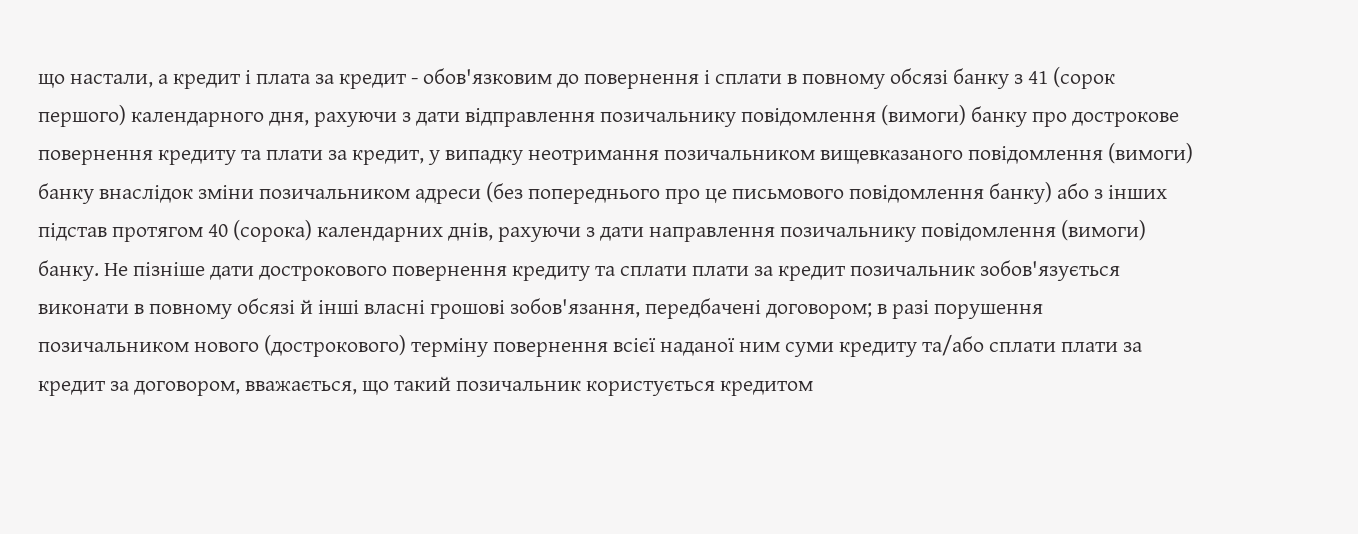що настали, а кредит і плата за кредит - обов'язковим до повернення і сплати в повному обсязі банку з 41 (сорок першого) календарного дня, рахуючи з дати відправлення позичальнику повідомлення (вимоги) банку про дострокове повернення кредиту та плати за кредит, у випадку неотримання позичальником вищевказаного повідомлення (вимоги) банку внаслідок зміни позичальником адреси (без попереднього про це письмового повідомлення банку) або з інших підстав протягом 40 (сорока) календарних днів, рахуючи з дати направлення позичальнику повідомлення (вимоги) банку. Не пізніше дати дострокового повернення кредиту та сплати плати за кредит позичальник зобов'язується виконати в повному обсязі й інші власні грошові зобов'язання, передбачені договором; в разі порушення позичальником нового (дострокового) терміну повернення всієї наданої ним суми кредиту та/або сплати плати за кредит за договором, вважається, що такий позичальник користується кредитом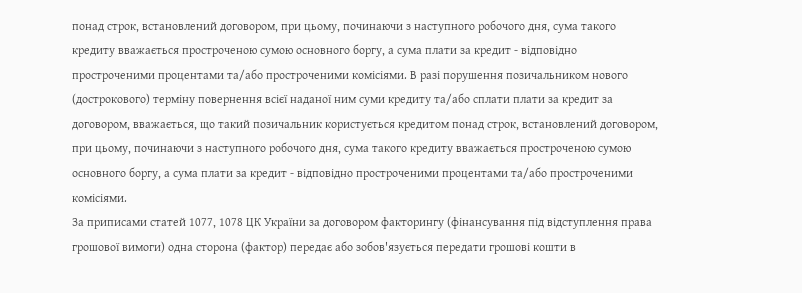понад строк, встановлений договором, при цьому, починаючи з наступного робочого дня, сума такого кредиту вважається простроченою сумою основного боргу, а сума плати за кредит - відповідно простроченими процентами та/або простроченими комісіями. В разі порушення позичальником нового (дострокового) терміну повернення всієї наданої ним суми кредиту та/або сплати плати за кредит за договором, вважається, що такий позичальник користується кредитом понад строк, встановлений договором, при цьому, починаючи з наступного робочого дня, сума такого кредиту вважається простроченою сумою основного боргу, а сума плати за кредит - відповідно простроченими процентами та/або простроченими комісіями.
За приписами статей 1077, 1078 ЦК України за договором факторингу (фінансування під відступлення права грошової вимоги) одна сторона (фактор) передає або зобов'язується передати грошові кошти в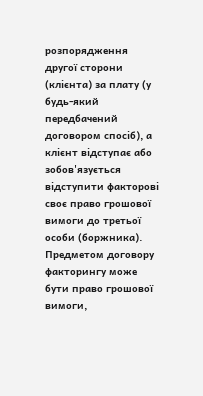розпорядження другої сторони (клієнта) за плату (у будь-який передбачений договором спосіб), а клієнт відступає або зобов'язується відступити факторові своє право грошової вимоги до третьої особи (боржника).
Предметом договору факторингу може бути право грошової вимоги,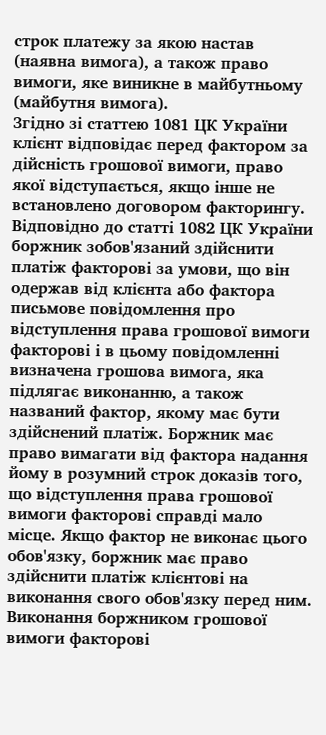строк платежу за якою настав (наявна вимога), а також право вимоги, яке виникне в майбутньому (майбутня вимога).
Згідно зі статтею 1081 ЦК України клієнт відповідає перед фактором за дійсність грошової вимоги, право якої відступається, якщо інше не встановлено договором факторингу.
Відповідно до статті 1082 ЦК України боржник зобов'язаний здійснити платіж факторові за умови, що він одержав від клієнта або фактора письмове повідомлення про відступлення права грошової вимоги факторові і в цьому повідомленні визначена грошова вимога, яка підлягає виконанню, а також названий фактор, якому має бути здійснений платіж. Боржник має право вимагати від фактора надання йому в розумний строк доказів того, що відступлення права грошової вимоги факторові справді мало місце. Якщо фактор не виконає цього обов'язку, боржник має право здійснити платіж клієнтові на виконання свого обов'язку перед ним.
Виконання боржником грошової вимоги факторові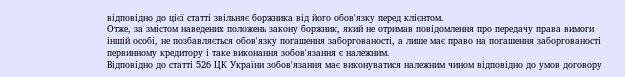відповідно до цієї статті звільняє боржника від його обов'язку перед клієнтом.
Отже, за змістом наведених положень закону боржник, який не отримав повідомлення про передачу права вимоги іншій особі, не позбавляється обов'язку погашення заборгованості, а лише має право на погашення заборгованості первинному кредитору і таке виконання зобов'язання є належним.
Відповідно до статті 526 ЦК України зобов'язання має виконуватися належним чином відповідно до умов договору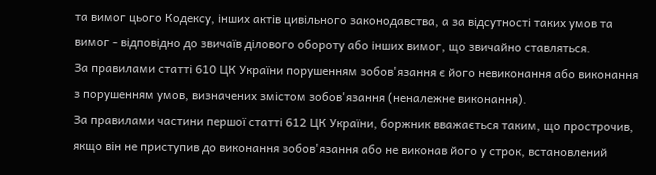та вимог цього Кодексу, інших актів цивільного законодавства, а за відсутності таких умов та вимог - відповідно до звичаїв ділового обороту або інших вимог, що звичайно ставляться.
За правилами статті 610 ЦК України порушенням зобов'язання є його невиконання або виконання з порушенням умов, визначених змістом зобов'язання (неналежне виконання).
За правилами частини першої статті 612 ЦК України, боржник вважається таким, що прострочив, якщо він не приступив до виконання зобов'язання або не виконав його у строк, встановлений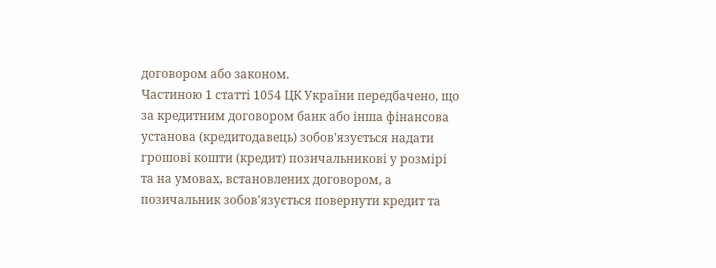договором або законом.
Частиною 1 статті 1054 ЦК України передбачено, що за кредитним договором банк або інша фінансова установа (кредитодавець) зобов'язується надати грошові кошти (кредит) позичальникові у розмірі та на умовах, встановлених договором, а позичальник зобов'язується повернути кредит та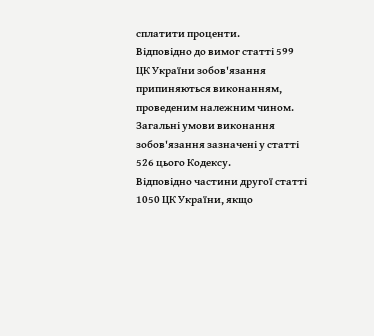сплатити проценти.
Відповідно до вимог статті 599 ЦК України зобов'язання припиняються виконанням, проведеним належним чином. Загальні умови виконання зобов'язання зазначені у статті 526 цього Кодексу.
Відповідно частини другої статті 1050 ЦК України, якщо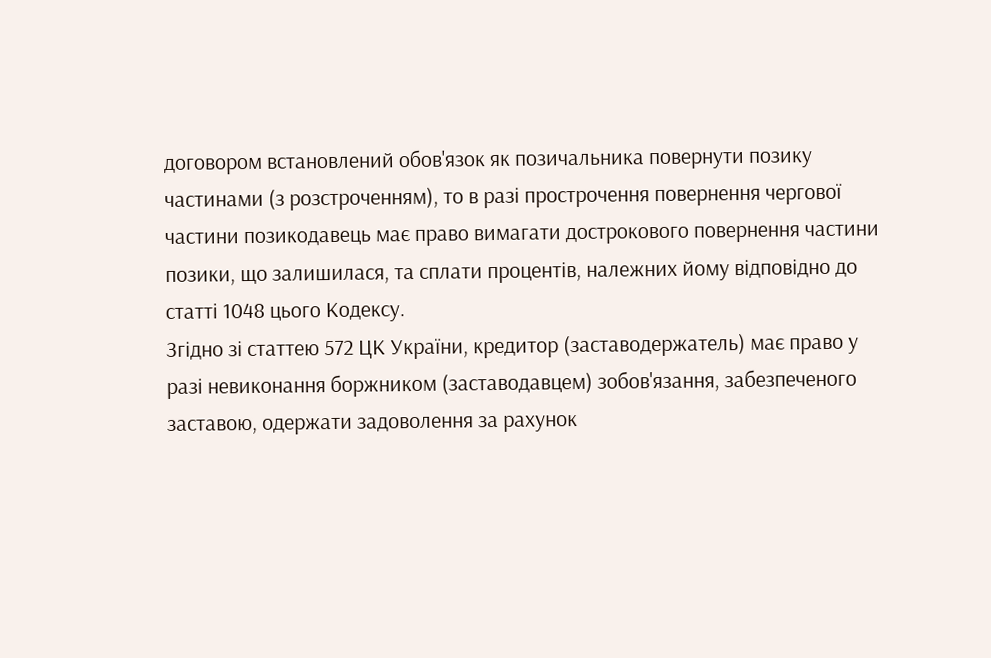договором встановлений обов'язок як позичальника повернути позику частинами (з розстроченням), то в разі прострочення повернення чергової частини позикодавець має право вимагати дострокового повернення частини позики, що залишилася, та сплати процентів, належних йому відповідно до статті 1048 цього Кодексу.
Згідно зі статтею 572 ЦК України, кредитор (заставодержатель) має право у разі невиконання боржником (заставодавцем) зобов'язання, забезпеченого заставою, одержати задоволення за рахунок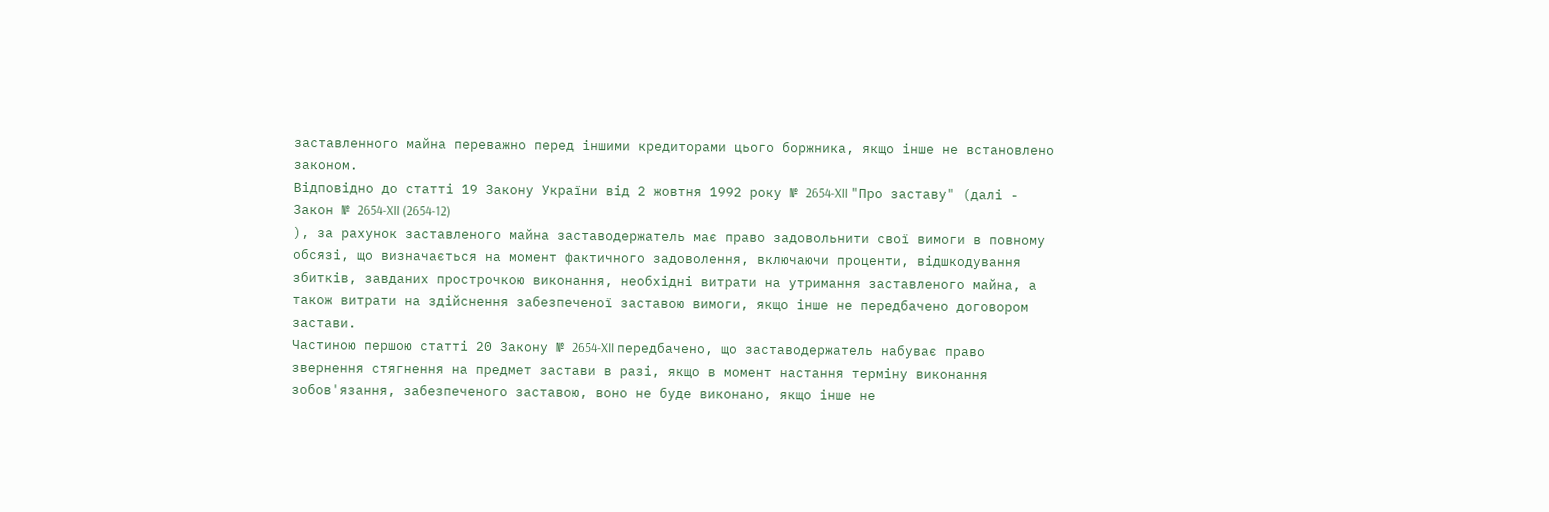заставленного майна переважно перед іншими кредиторами цього боржника, якщо інше не встановлено законом.
Відповідно до статті 19 Закону України від 2 жовтня 1992 року № 2654-XII "Про заставу" (далі - Закон № 2654-XII (2654-12)
), за рахунок заставленого майна заставодержатель має право задовольнити свої вимоги в повному обсязі, що визначається на момент фактичного задоволення, включаючи проценти, відшкодування збитків, завданих прострочкою виконання, необхідні витрати на утримання заставленого майна, а також витрати на здійснення забезпеченої заставою вимоги, якщо інше не передбачено договором застави.
Частиною першою статті 20 Закону № 2654-XII передбачено, що заставодержатель набуває право звернення стягнення на предмет застави в разі, якщо в момент настання терміну виконання зобов'язання, забезпеченого заставою, воно не буде виконано, якщо інше не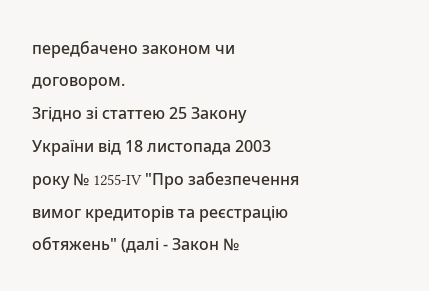передбачено законом чи договором.
Згідно зі статтею 25 Закону України від 18 листопада 2003 року № 1255-IV "Про забезпечення вимог кредиторів та реєстрацію обтяжень" (далі - Закон №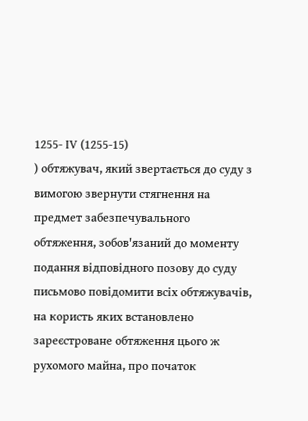1255- ІV (1255-15)
) обтяжувач, який звертається до суду з вимогою звернути стягнення на предмет забезпечувального обтяження, зобов'язаний до моменту подання відповідного позову до суду письмово повідомити всіх обтяжувачів, на користь яких встановлено зареєстроване обтяження цього ж рухомого майна, про початок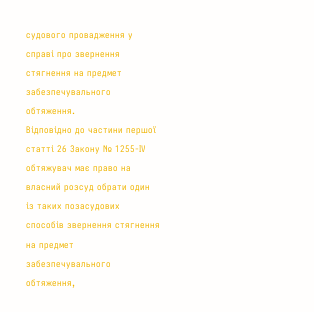судового провадження у справі про звернення стягнення на предмет забезпечувального обтяження.
Відповідно до частини першої статті 26 Закону № 1255-IV обтяжувач має право на власний розсуд обрати один із таких позасудових способів звернення стягнення на предмет забезпечувального обтяження,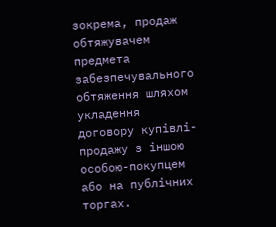зокрема, продаж обтяжувачем предмета забезпечувального обтяження шляхом укладення договору купівлі-продажу з іншою особою-покупцем або на публічних торгах.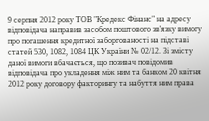9 серпня 2012 року ТОВ "Кредекс Фінанс" на адресу відповідача направив засобом поштового зв'язку вимогу про погашення кредитної заборгованості на підставі статей 530, 1082, 1084 ЦК України № 02/12. Зі змісту даної вимоги вбачається, що позивач повідомив відповідача про укладення між ним та банком 20 квітня 2012 року договору факторингу та набуття ним права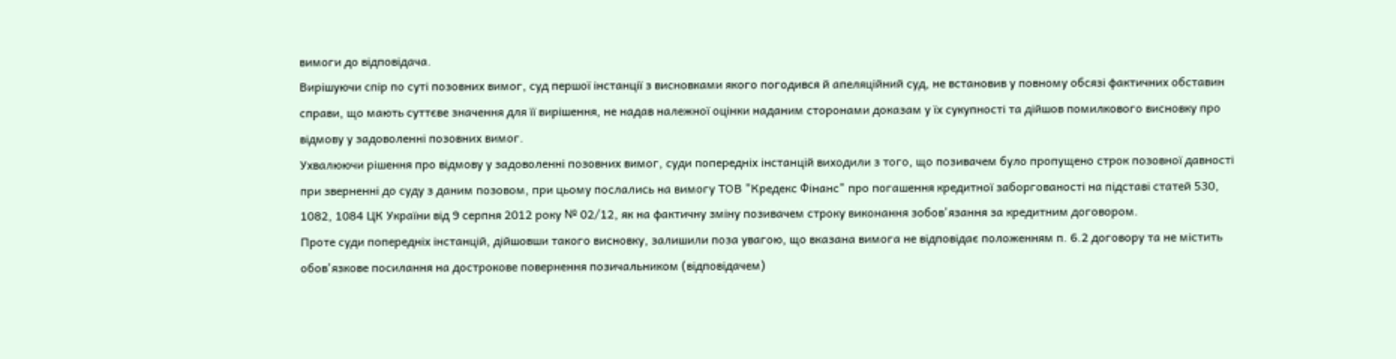вимоги до відповідача.
Вирішуючи спір по суті позовних вимог, суд першої інстанції з висновками якого погодився й апеляційний суд, не встановив у повному обсязі фактичних обставин справи, що мають суттєве значення для її вирішення, не надав належної оцінки наданим сторонами доказам у їх сукупності та дійшов помилкового висновку про відмову у задоволенні позовних вимог.
Ухвалюючи рішення про відмову у задоволенні позовних вимог, суди попередніх інстанцій виходили з того, що позивачем було пропущено строк позовної давності при зверненні до суду з даним позовом, при цьому послались на вимогу ТОВ "Кредекс Фінанс" про погашення кредитної заборгованості на підставі статей 530, 1082, 1084 ЦК України від 9 серпня 2012 року № 02/12, як на фактичну зміну позивачем строку виконання зобов'язання за кредитним договором.
Проте суди попередніх інстанцій, дійшовши такого висновку, залишили поза увагою, що вказана вимога не відповідає положенням п. 6.2 договору та не містить обов'язкове посилання на дострокове повернення позичальником (відповідачем)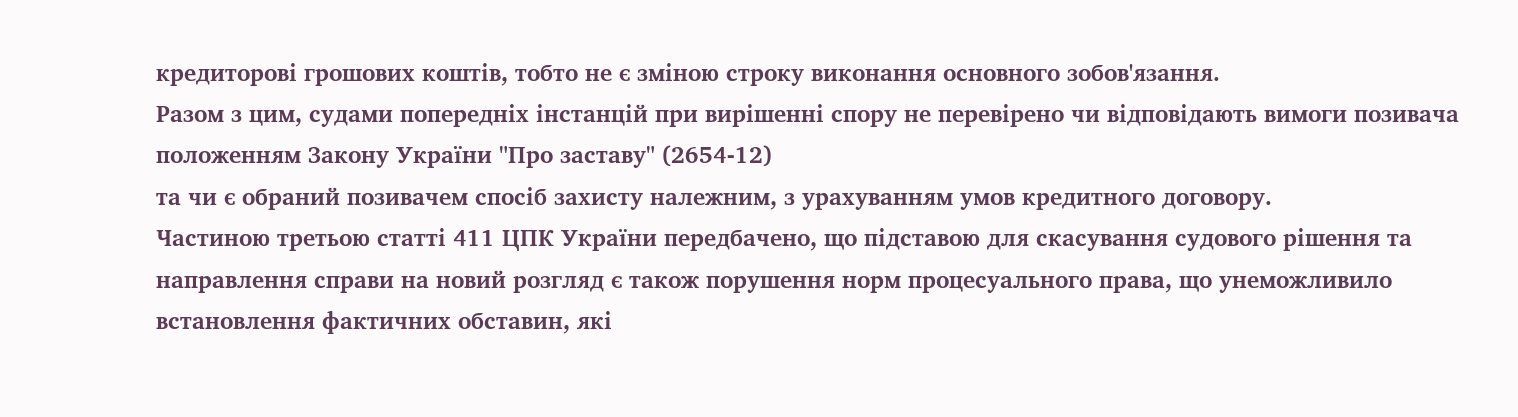кредиторові грошових коштів, тобто не є зміною строку виконання основного зобов'язання.
Разом з цим, судами попередніх інстанцій при вирішенні спору не перевірено чи відповідають вимоги позивача положенням Закону України "Про заставу" (2654-12)
та чи є обраний позивачем спосіб захисту належним, з урахуванням умов кредитного договору.
Частиною третьою статті 411 ЦПК України передбачено, що підставою для скасування судового рішення та направлення справи на новий розгляд є також порушення норм процесуального права, що унеможливило встановлення фактичних обставин, які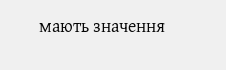мають значення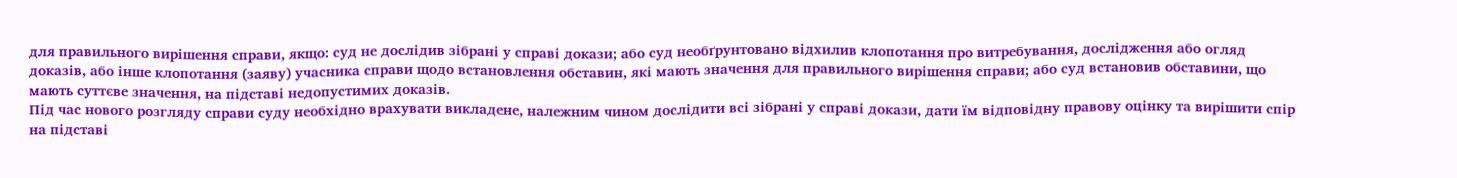для правильного вирішення справи, якщо: суд не дослідив зібрані у справі докази; або суд необґрунтовано відхилив клопотання про витребування, дослідження або огляд доказів, або інше клопотання (заяву) учасника справи щодо встановлення обставин, які мають значення для правильного вирішення справи; або суд встановив обставини, що мають суттєве значення, на підставі недопустимих доказів.
Під час нового розгляду справи суду необхідно врахувати викладене, належним чином дослідити всі зібрані у справі докази, дати їм відповідну правову оцінку та вирішити спір на підставі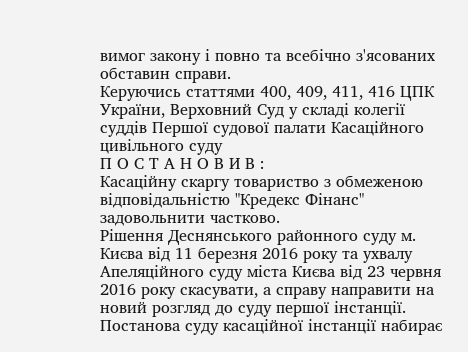вимог закону і повно та всебічно з'ясованих обставин справи.
Керуючись статтями 400, 409, 411, 416 ЦПК України, Верховний Суд у складі колегії суддів Першої судової палати Касаційного цивільного суду
П О С Т А Н О В И В :
Касаційну скаргу товариство з обмеженою відповідальністю "Кредекс Фінанс" задовольнити частково.
Рішення Деснянського районного суду м. Києва від 11 березня 2016 року та ухвалу Апеляційного суду міста Києва від 23 червня 2016 року скасувати, а справу направити на новий розгляд до суду першої інстанції.
Постанова суду касаційної інстанції набирає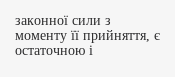законної сили з моменту її прийняття, є остаточною і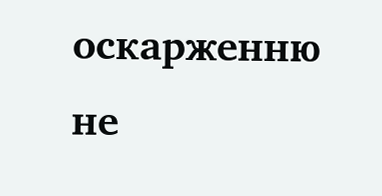оскарженню не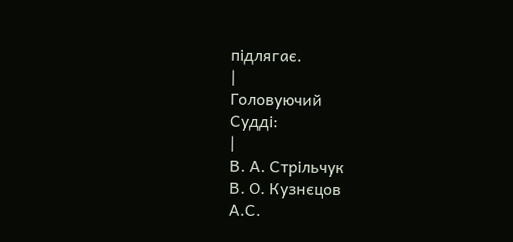підлягає.
|
Головуючий
Судді:
|
В. А. Стрільчук
В. О. Кузнєцов
А.С.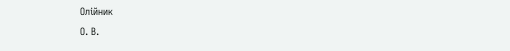Олійник
О. В.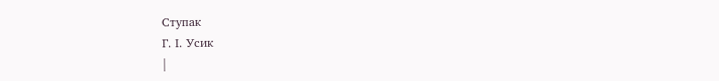Ступак
Г. І. Усик
|